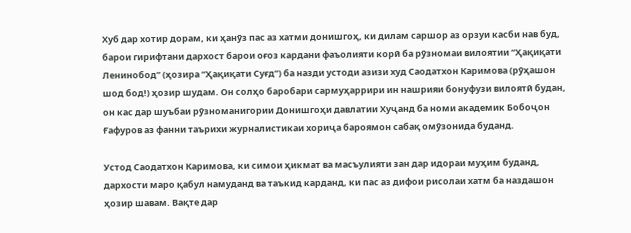Хуб дар хотир дорам, ки ҳанӯз пас аз хатми донишгоҳ, ки дилам саршор аз орзуи касби нав буд, барои гирифтани дархост барои оғоз кардани фаъолияти корӣ ба рӯзномаи вилоятии “Ҳақиқати Ленинобод” (ҳозира “Ҳақиқати Суғд”) ба назди устоди азизи худ Саодатхон Каримова (рӯҳашон шод бод!) ҳозир шудам. Он солҳо баробари сармуҳаррири ин нашрияи бонуфузи вилоятӣ будан, он кас дар шуъбаи рӯзноманигории Донишгоҳи давлатии Хуҷанд ба номи академик Бобоҷон  Ғафуров аз фанни таърихи журналистикаи хориҷа бароямон сабақ омӯзонида буданд.

Устод Саодатхон Каримова, ки симои ҳикмат ва масъулияти зан дар идораи муҳим буданд, дархости маро қабул намуданд ва таъкид карданд, ки пас аз дифои рисолаи хатм ба наздашон ҳозир шавам. Вақте дар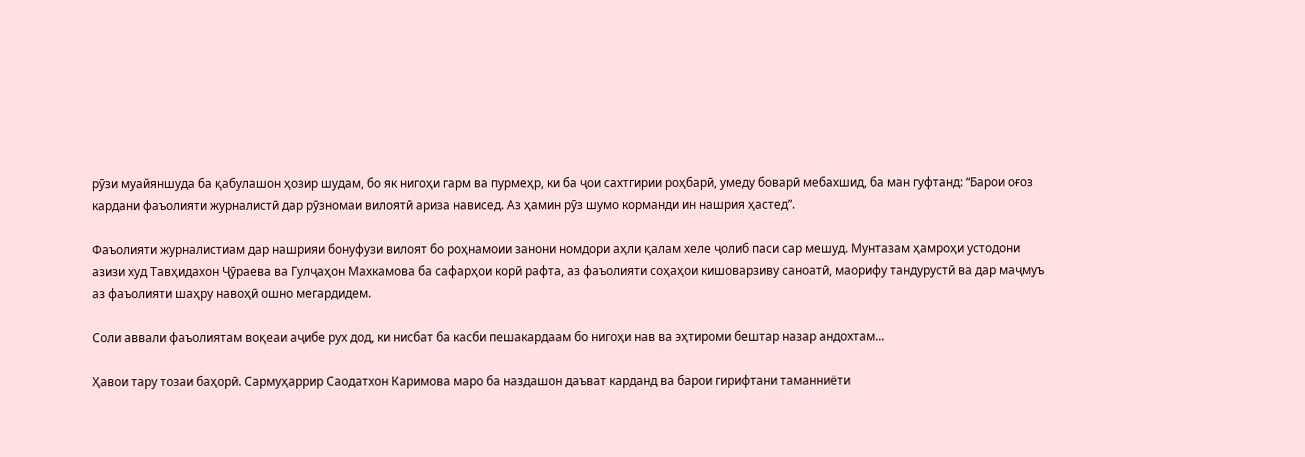рӯзи муайяншуда ба қабулашон ҳозир шудам, бо як нигоҳи гарм ва пурмеҳр, ки ба ҷои сахтгирии роҳбарӣ, умеду боварӣ мебахшид, ба ман гуфтанд: “Барои оғоз кардани фаъолияти журналистӣ дар рӯзномаи вилоятӣ ариза нависед. Аз ҳамин рӯз шумо корманди ин нашрия ҳастед”.

Фаъолияти журналистиам дар нашрияи бонуфузи вилоят бо роҳнамоии занони номдори аҳли қалам хеле ҷолиб паси сар мешуд. Мунтазам ҳамроҳи устодони азизи худ Тавҳидахон Ҷӯраева ва Гулҷаҳон Махкамова ба сафарҳои корӣ рафта, аз фаъолияти соҳаҳои кишоварзиву саноатӣ, маорифу тандурустӣ ва дар маҷмуъ аз фаъолияти шаҳру навоҳӣ ошно мегардидем.

Соли аввали фаъолиятам воқеаи аҷибе рух дод, ки нисбат ба касби пешакардаам бо нигоҳи нав ва эҳтироми бештар назар андохтам...

Ҳавои тару тозаи баҳорӣ. Сармуҳаррир Саодатхон Каримова маро ба наздашон даъват карданд ва барои гирифтани таманниёти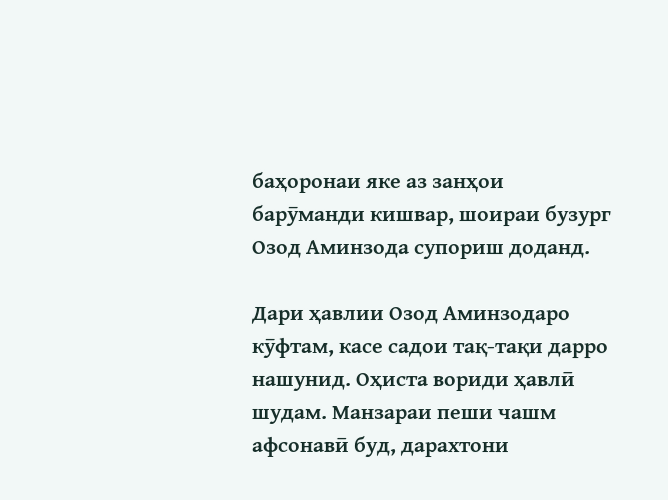баҳоронаи яке аз занҳои барӯманди кишвар, шоираи бузург Озод Аминзода супориш доданд.

Дари ҳавлии Озод Аминзодаро кӯфтам, касе садои тақ-тақи дарро нашунид. Оҳиста вориди ҳавлӣ шудам. Манзараи пеши чашм афсонавӣ буд, дарахтони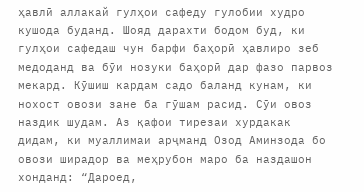ҳавлӣ аллакай гулҳои сафеду гулобии худро кушода буданд. Шояд дарахти бодом буд, ки гулҳои сафедаш чун барфи баҳорӣ ҳавлиро зеб медоданд ва бӯи нозуки баҳорӣ дар фазо парвоз мекард. Кӯшиш кардам садо баланд кунам, ки нохост овози зане ба гӯшам расид. Сӯи овоз наздик шудам. Аз қафои тирезаи хурдакак дидам, ки муаллимаи арҷманд Озод Аминзода бо овози ширадор ва меҳрубон маро ба наздашон хонданд: “Дароед,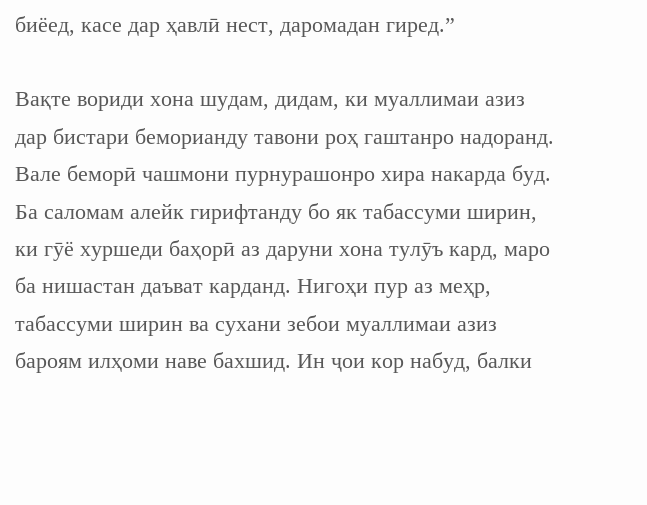биёед, касе дар ҳавлӣ нест, даромадан гиред.”

Вақте вориди хона шудам, дидам, ки муаллимаи азиз дар бистари беморианду тавони роҳ гаштанро надоранд. Вале беморӣ чашмони пурнурашонро хира накарда буд. Ба саломам алейк гирифтанду бо як табассуми ширин, ки гӯё хуршеди баҳорӣ аз даруни хона тулӯъ кард, маро ба нишастан даъват карданд. Нигоҳи пур аз меҳр, табассуми ширин ва сухани зебои муаллимаи азиз бароям илҳоми наве бахшид. Ин ҷои кор набуд, балки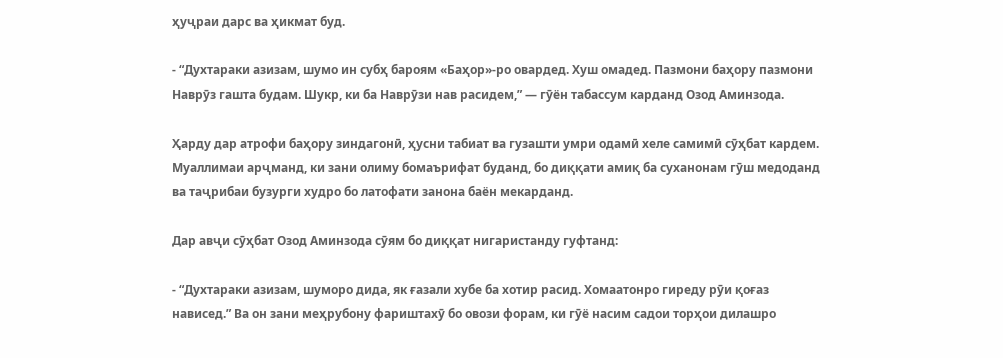ҳуҷраи дарс ва ҳикмат буд.

- “Духтараки азизам, шумо ин субҳ бароям «Баҳор»-ро овардед. Хуш омадед. Пазмони баҳору пазмони Наврӯз гашта будам. Шукр, ки ба Наврӯзи нав расидем,” — гӯён табассум карданд Озод Аминзода.

Ҳарду дар атрофи баҳору зиндагонӣ, ҳусни табиат ва гузашти умри одамӣ хеле самимӣ сӯҳбат кардем. Муаллимаи арҷманд, ки зани олиму бомаърифат буданд, бо диққати амиқ ба суханонам гӯш медоданд ва таҷрибаи бузурги худро бо латофати занона баён мекарданд.

Дар авҷи сӯҳбат Озод Аминзода сӯям бо диққат нигаристанду гуфтанд:

- “Духтараки азизам, шуморо дида, як ғазали хубе ба хотир расид. Хомаатонро гиреду рӯи қоғаз нависед.” Ва он зани меҳрубону фариштахӯ бо овози форам, ки гӯё насим садои торҳои дилашро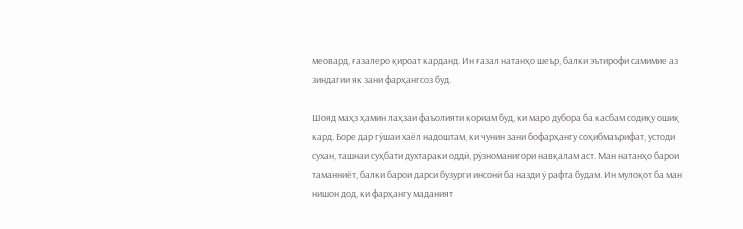меовард, ғазалеро қироат карданд. Ин ғазал натанҳо шеър, балки эътирофи самимие аз зиндагии як зани фарҳангсоз буд.

Шояд маҳз ҳамин лаҳзаи фаъолияти кориам буд, ки маро дубора ба касбам содиқу ошиқ кард. Боре дар гӯшаи хаёл надоштам, ки чунин зани бофарҳангу соҳибмаърифат, устоди сухан, ташнаи суҳбати духтараки оддӣ, рӯзноманигори навқалам аст. Ман натанҳо барои таманниёт, балки барои дарси бузурги инсонӣ ба назди ӯ рафта будам. Ин мулоқот ба ман нишон дод, ки фарҳангу маданият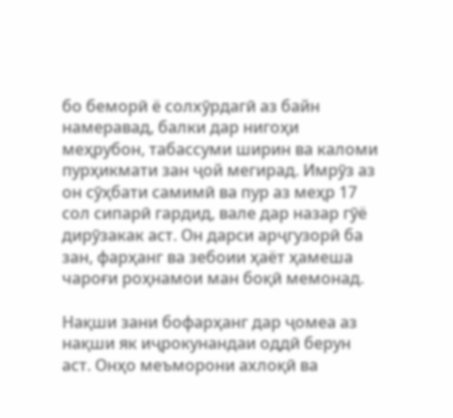бо беморӣ ё солхӯрдагӣ аз байн намеравад, балки дар нигоҳи меҳрубон, табассуми ширин ва каломи пурҳикмати зан ҷой мегирад. Имрӯз аз он сӯҳбати самимӣ ва пур аз меҳр 17 сол сипарӣ гардид, вале дар назар гӯё дирӯзакак аст. Он дарси арҷгузорӣ ба зан, фарҳанг ва зебоии ҳаёт ҳамеша чароғи роҳнамои ман боқӣ мемонад.

Нақши зани бофарҳанг дар ҷомеа аз нақши як иҷрокунандаи оддӣ берун аст. Онҳо меъморони ахлоқӣ ва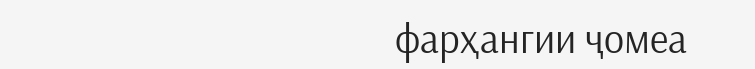фарҳангии ҷомеа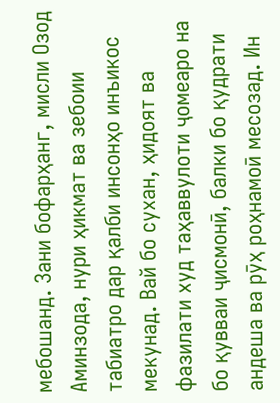мебошанд. Зани бофарҳанг, мисли Озод Аминзода, нури ҳикмат ва зебоии табиатро дар қалби инсонҳо инъикос мекунад. Вай бо сухан, ҳидоят ва фазилати худ таҳаввулоти ҷомеаро на бо қувваи ҷисмонӣ, балки бо қудрати андеша ва рӯҳ роҳнамоӣ месозад. Ин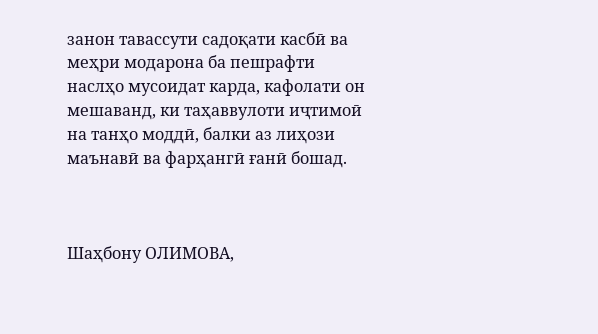занон тавассути садоқати касбӣ ва меҳри модарона ба пешрафти наслҳо мусоидат карда, кафолати он мешаванд, ки таҳаввулоти иҷтимоӣ на танҳо моддӣ, балки аз лиҳози маънавӣ ва фарҳангӣ ғанӣ бошад.



Шаҳбону ОЛИМОВА,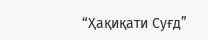“Ҳақиқати Суғд”